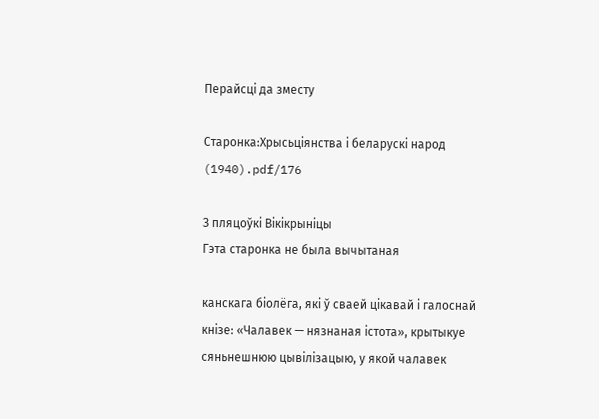Перайсці да зместу

Старонка:Хрысьціянства і беларускі народ (1940).pdf/176

З пляцоўкі Вікікрыніцы
Гэта старонка не была вычытаная

канскага біолёга, які ў сваей цікавай і галоснай кнізе: «Чалавек — нязнаная істота», крытыкуе сяньнешнюю цывілізацыю, у якой чалавек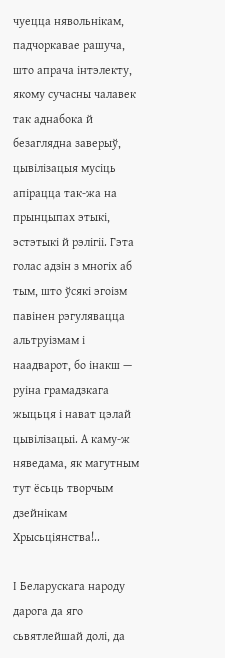чуецца нявольнікам, падчоркавае рашуча, што апрача інтэлекту, якому сучасны чалавек так аднабока й безаглядна заверыў, цывілізацыя мусіць апірацца так-жа на прынцыпах этыкі, эстэтыкі й рэлігіі. Гэта голас адзін з многіх аб тым, што ўсякі эгоізм павінен рэгулявацца альтруізмам і наадварот, бо інакш — руіна грамадзкага жыцьця і нават цэлай цывілізацыі. А каму-ж няведама, як магутным тут ёсьць творчым дзейнікам Хрысьціянства!..

І Беларускага народу дарога да яго сьвятлейшай долі, да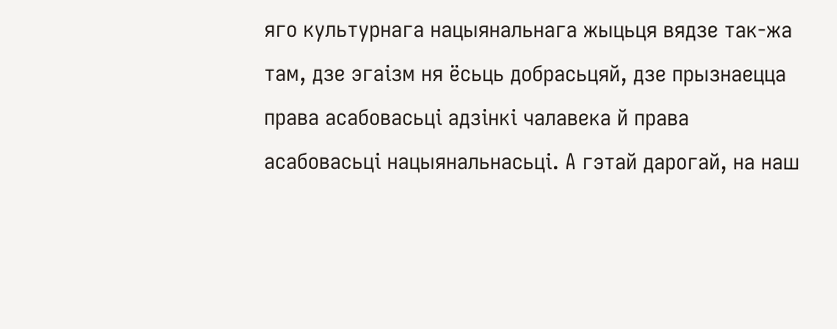яго культурнага нацыянальнага жыцьця вядзе так-жа там, дзе эгаізм ня ёсьць добрасьцяй, дзе прызнаецца права асабовасьці адзінкі чалавека й права асабовасьці нацыянальнасьці. А гэтай дарогай, на наш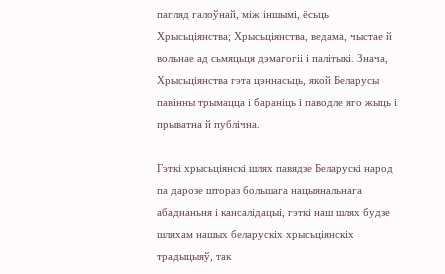пагляд галоўнай, між іншымі, ёсьць Хрысьціянства; Хрысьціянства, ведама, чыстае й вольнае ад сьмяцьця дэмагогіі і палітыкі. Знача, Хрысьціянства гэта цэннасьць, якой Беларусы павінны трымацца і бараніць і паводле яго жыць і прыватна й публічна.

Гэткі хрысьціянскі шлях павядзе Беларускі народ па дарозе штораз большага нацыянальнага абаднаньня і кансалідацыі, гэткі наш шлях будзе шляхам нашых беларускіх хрысьціянскіх традыцыяў, так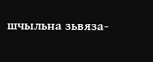шчыльна зьвяза-